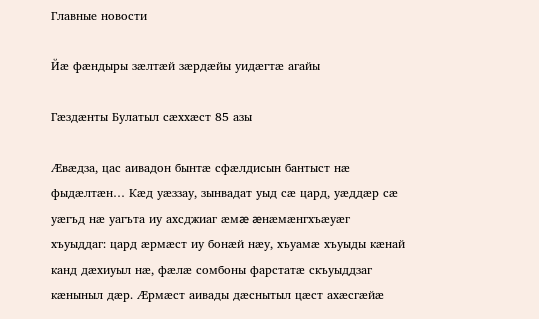Главные новости

Йæ фæндыры зæлтæй зæрдæйы уидæгтæ агайы

Гæздæнты Булатыл сæххæст 85 азы

Æвæдза, цас аивадон бынтæ сфæлдисын бантыст нæ фыдæлтæн… Кæд уæззау, зынвадат уыд сæ цард, уæддæр сæ уæгъд нæ уагъта иу ахсджиаг æмæ æнæмæнгхъæуæг хъуыддаг: цард æрмæст иу бонæй нæу, хъуамæ хъуыды кæнай канд дæхиуыл нæ, фæлæ сомбоны фарстатæ скъуыддзаг кæныныл дæр. Æрмæст аивады дæснытыл цæст ахæсгæйæ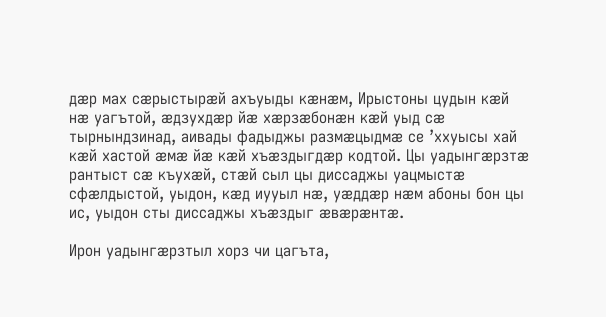дæр мах сæрыстырæй ахъуыды кæнæм, Ирыстоны цудын кæй нæ уагътой, æдзухдæр йæ хæрзæбонæн кæй уыд сæ тырнындзинад, аивады фадыджы размæцыдмæ се ’ххуысы хай кæй хастой æмæ йæ кæй хъæздыгдæр кодтой. Цы уадынгæрзтæ рантыст сæ къухæй, стæй сыл цы диссаджы уацмыстæ сфæлдыстой, уыдон, кæд иууыл нæ, уæддæр нæм абоны бон цы ис, уыдон сты диссаджы хъæздыг æвæрæнтæ.

Ирон уадынгæрзтыл хорз чи цагъта,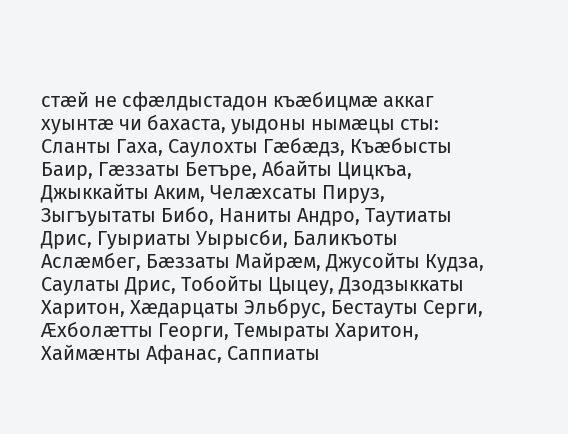стæй не сфæлдыстадон къæбицмæ аккаг хуынтæ чи бахаста, уыдоны нымæцы сты: Сланты Гаха, Саулохты Гæбæдз, Къæбысты Баир, Гæззаты Бетъре, Абайты Цицкъа, Джыккайты Аким, Челæхсаты Пируз, Зыгъуытаты Бибо, Наниты Андро, Таутиаты Дрис, Гуыриаты Уырысби, Баликъоты Аслæмбег, Бæззаты Майрæм, Джусойты Кудза, Саулаты Дрис, Тобойты Цыцеу, Дзодзыккаты Харитон, Хæдарцаты Эльбрус, Бестауты Серги, Æхболæтты Георги, Темыраты Харитон, Хаймæнты Афанас, Саппиаты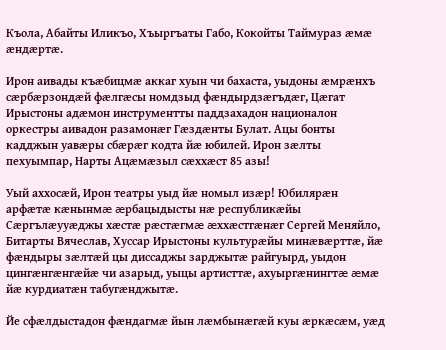Къола, Абайты Иликъо, Хъыргъаты Габо, Кокойты Таймураз æмæ æндæртæ.

Ирон аивады къæбицмæ аккаг хуын чи бахаста, уыдоны æмрæнхъ сæрбæрзондæй фæлгæсы номдзыд фæндырдзæгъдæг, Цæгат Ирыстоны адæмон инструментты паддзахадон националон оркестры аивадон разамонæг Гæздæнты Булат. Ацы бонты кадджын уавæры сбæрæг кодта йæ юбилей. Ирон зæлты пехуымпар, Нарты Ацæмæзыл cæххæст 85 азы!

Уый аххосæй, Ирон театры уыд йæ номыл изæр! Юбилярæн арфæтæ кæнынмæ æрбацыдысты нæ республикæйы Сæргълæууæджы хæстæ рæстæгмæ æххæстгæнæг Сергей Меняйло, Битарты Вячеслав, Хуссар Ирыстоны культурæйы минæвæрттæ, йæ фæндыры зæлтæй цы диссаджы зарджытæ райгуырд, уыдон цингæнгæнгæйæ чи азарыд, уыцы артисттæ, ахуыргæнингтæ æмæ йæ курдиатæн табугæнджытæ.

Йе сфæлдыстадон фæндагмæ йын лæмбынæгæй куы æркæсæм, уæд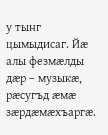у тынг цымыдисаг. Йæ алы фезмæлды дæр – музыкæ, рæсугъд æмæ зæрдæмæхъаргæ.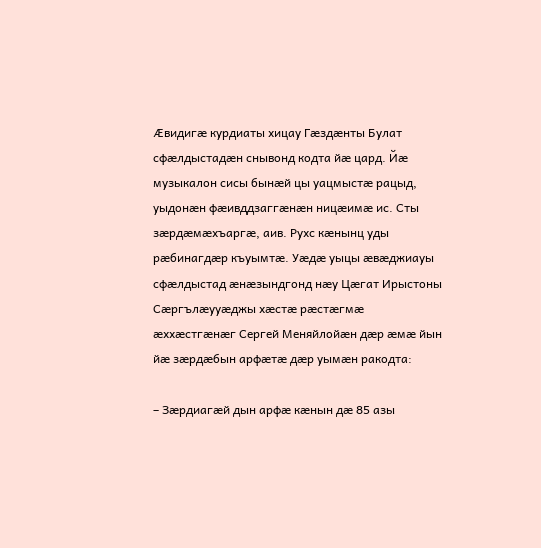Æвидигæ курдиаты хицау Гæздæнты Булат сфæлдыстадæн снывонд кодта йæ цард. Йæ музыкалон сисы бынæй цы уацмыстæ рацыд, уыдонæн фæивддзаггæнæн ницæимæ ис. Сты зæрдæмæхъаргæ, аив. Рухс кæнынц уды рæбинагдæр къуымтæ. Уæдæ уыцы æвæджиауы сфæлдыстад æнæзындгонд нæу Цæгат Ирыстоны Сæргълæууæджы хæстæ рæстæгмæ æххæстгæнæг Сергей Меняйлойæн дæр æмæ йын йæ зæрдæбын арфæтæ дæр уымæн ракодта:

– Зæрдиагæй дын арфæ кæнын дæ 85 азы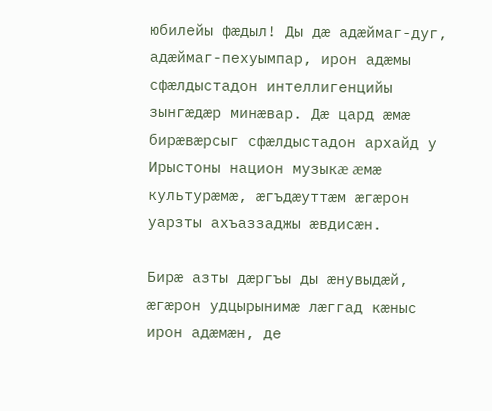юбилейы фæдыл! Ды дæ адæймаг-дуг, адæймаг-пехуымпар, ирон адæмы сфæлдыстадон интеллигенцийы зынгæдæр минæвар. Дæ цард æмæ бирæвæрсыг сфæлдыстадон архайд у Ирыстоны национ музыкæ æмæ культурæмæ, æгъдæуттæм æгæрон уарзты ахъаззаджы æвдисæн.

Бирæ азты дæргъы ды æнувыдæй, æгæрон удцырынимæ лæггад кæныс ирон адæмæн, де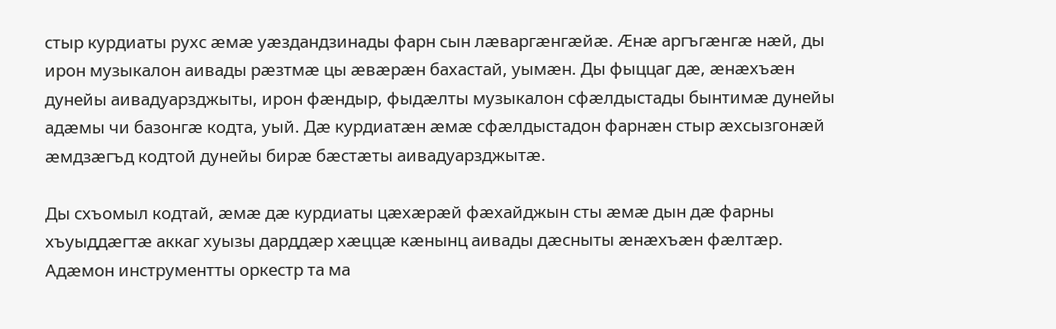стыр курдиаты рухс æмæ уæздандзинады фарн сын лæваргæнгæйæ. Æнæ аргъгæнгæ нæй, ды ирон музыкалон аивады рæзтмæ цы æвæрæн бахастай, уымæн. Ды фыццаг дæ, æнæхъæн дунейы аивадуарзджыты, ирон фæндыр, фыдæлты музыкалон сфæлдыстады бынтимæ дунейы адæмы чи базонгæ кодта, уый. Дæ курдиатæн æмæ сфæлдыстадон фарнæн стыр æхсызгонæй æмдзæгъд кодтой дунейы бирæ бæстæты аивадуарзджытæ.

Ды схъомыл кодтай, æмæ дæ курдиаты цæхæрæй фæхайджын сты æмæ дын дæ фарны хъуыддæгтæ аккаг хуызы дарддæр хæццæ кæнынц аивады дæсныты æнæхъæн фæлтæр. Адæмон инструментты оркестр та ма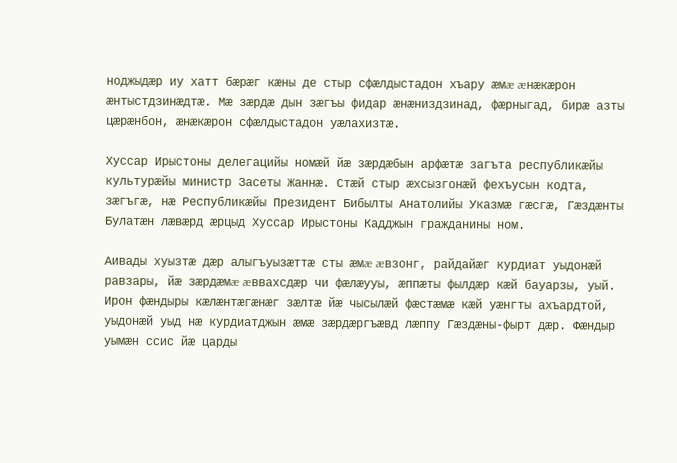ноджыдæр иу хатт бæрæг кæны де стыр сфæлдыстадон хъару æмæ æнæкæрон æнтыстдзинæдтæ. Мæ зæрдæ дын зæгъы фидар æнæниздзинад, фæрныгад, бирæ азты цæрæнбон, æнæкæрон сфæлдыстадон уæлахизтæ.

Хуссар Ирыстоны делегацийы номæй йæ зæрдæбын арфæтæ загъта республикæйы культурæйы министр Засеты Жаннæ. Стæй стыр æхсызгонæй фехъусын кодта, зæгъгæ, нæ Республикæйы Президент Бибылты Анатолийы Указмæ гæсгæ, Гæздæнты Булатæн лæвæрд æрцыд Хуссар Ирыстоны Кадджын гражданины ном.

Аивады хуызтæ дæр алыгъуызæттæ сты æмæ æвзонг, райдайæг курдиат уыдонæй равзары, йæ зæрдæмæ æввахсдæр чи фæлæууы, æппæты фылдæр кæй бауарзы, уый. Ирон фæндыры кæлæнтæгæнæг зæлтæ йæ чысылæй фæстæмæ кæй уæнгты ахъардтой, уыдонæй уыд нæ курдиатджын æмæ зæрдæргъæвд лæппу Гæздæны-фырт дæр. Фæндыр уымæн ссис йæ царды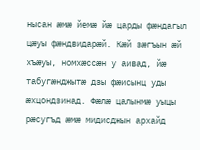нысан æмæ йемæ йæ царды фæндагыл цæуы фæндвидарæй. Кæй зæгъын æй хъæуы, номхæссæн у аивад, йæ табугæнджытæ дзы фæисынц уды æхцондзинад. Фæлæ цалынмæ уыцы рæсугъд æмæ мидисджын архайд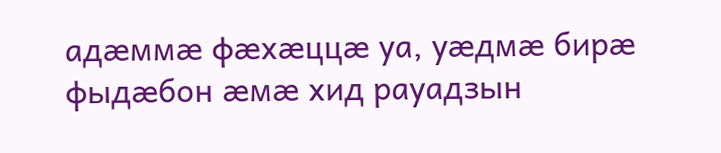адæммæ фæхæццæ уа, уæдмæ бирæ фыдæбон æмæ хид рауадзын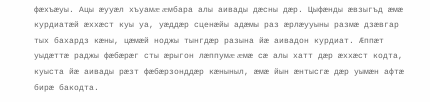фæхъæуы. Ацы æууæл хъуамæ æмбара алы аивады дæсны дæр. Цыфæнды æвзыгъд æмæ курдиатæй æххæст куы уа, уæддæр сценæйы адæмы раз æрлæууыны размæ дзæвгар тых бахардз кæны, цæмæй ноджы тынгдæр разына йæ аивадон курдиат. Æппæт уыдæттæ раджы фæбæрæг сты æрыгон лæппумæ æмæ сæ алы хатт дæр æххæст кодта, куыста йæ аивады рæзт фæбæрзонддæр кæныныл, æмæ йын æнтысгæ дæр уымæн афтæ бирæ бакодта.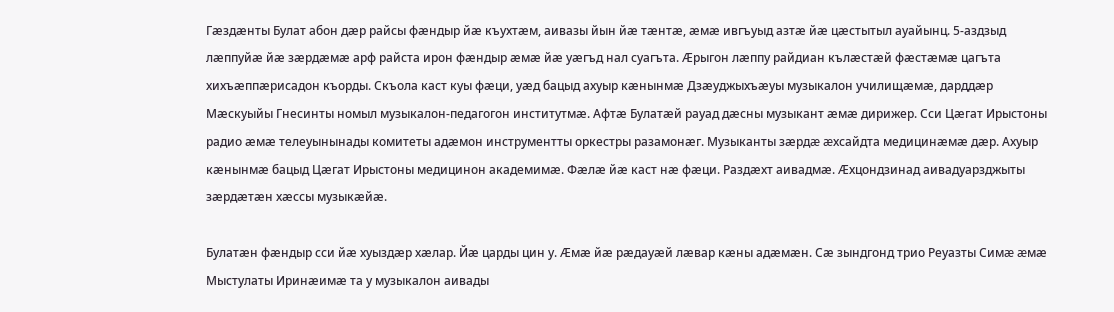Гæздæнты Булат абон дæр райсы фæндыр йæ къухтæм, аивазы йын йæ тæнтæ, æмæ ивгъуыд азтæ йæ цæстытыл ауайынц. 5-аздзыд лæппуйæ йæ зæрдæмæ арф райста ирон фæндыр æмæ йæ уæгъд нал суагъта. Æрыгон лæппу райдиан кълæстæй фæстæмæ цагъта хихъæппæрисадон къорды. Скъола каст куы фæци, уæд бацыд ахуыр кæнынмæ Дзæуджыхъæуы музыкалон училищæмæ, дарддæр Мæскуыйы Гнесинты номыл музыкалон-педагогон институтмæ. Афтæ Булатæй рауад дæсны музыкант æмæ дирижер. Сси Цæгат Ирыстоны радио æмæ телеуынынады комитеты адæмон инструментты оркестры разамонæг. Музыканты зæрдæ æхсайдта медицинæмæ дæр. Ахуыр кæнынмæ бацыд Цæгат Ирыстоны медицинон академимæ. Фæлæ йæ каст нæ фæци. Раздæхт аивадмæ. Æхцондзинад аивадуарзджыты зæрдæтæн хæссы музыкæйæ.

Булатæн фæндыр сси йæ хуыздæр хæлар. Йæ царды цин у. Æмæ йæ рæдауæй лæвар кæны адæмæн. Сæ зындгонд трио Реуазты Симæ æмæ Мыстулаты Иринæимæ та у музыкалон аивады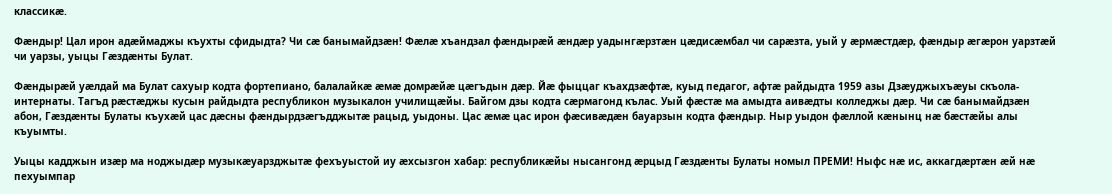классикæ.

Фæндыр! Цал ирон адæймаджы къухты сфидыдта? Чи сæ банымайдзæн! Фæлæ хъандзал фæндырæй æндæр уадынгæрзтæн цæдисæмбал чи сарæзта, уый у æрмæстдæр, фæндыр æгæрон уарзтæй чи уарзы, уыцы Гæздæнты Булат.

Фæндырæй уæлдай ма Булат сахуыр кодта фортепиано, балалайкæ æмæ домрæйæ цæгъдын дæр. Йæ фыццаг къахдзæфтæ, куыд педагог, афтæ райдыдта 1959 азы Дзæуджыхъæуы скъола-интернаты. Тагъд рæстæджы кусын райдыдта республикон музыкалон училищæйы. Байгом дзы кодта сæрмагонд кълас. Уый фæстæ ма амыдта аивæдты колледжы дæр. Чи сæ банымайдзæн абон, Гæздæнты Булаты къухæй цас дæсны фæндырдзæгъдджытæ рацыд, уыдоны. Цас æмæ цас ирон фæсивæдæн бауарзын кодта фæндыр. Ныр уыдон фæллой кæнынц нæ бæстæйы алы къуымты.

Уыцы кадджын изæр ма ноджыдæр музыкæуарзджытæ фехъуыстой иу æхсызгон хабар: республикæйы нысангонд æрцыд Гæздæнты Булаты номыл ПРЕМИ! Ныфс нæ ис, аккагдæртæн æй нæ пехуымпар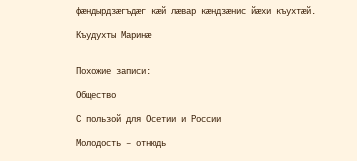фæндырдзæгъдæг кæй лæвар кæндзæнис йæхи къухтæй.

Къудухты Маринæ


Похожие записи:

Общество

С пользой для Осетии и России

Молодость – отнюдь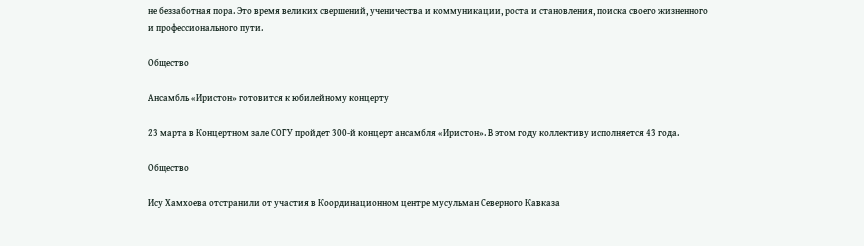не беззаботная пора. Это время великих свершений, ученичества и коммуникации, роста и становления, поиска своего жизненного и профессионального пути.

Общество

Ансамбль «Иристон» готовится к юбилейному концерту

23 марта в Концертном зале СОГУ пройдет 300-й концерт ансамбля «Иристон». В этом году коллективу исполняется 43 года.

Общество

Ису Хамхоева отстранили от участия в Координационном центре мусульман Северного Кавказа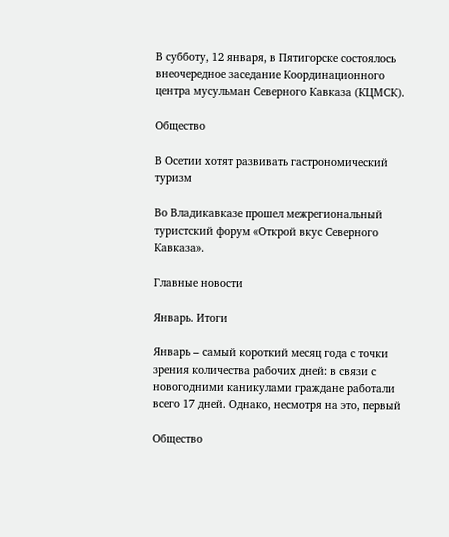В субботу, 12 января, в Пятигорске состоялось внеочередное заседание Координационного центра мусульман Северного Кавказа (КЦМСК).

Общество

В Осетии хотят развивать гастрономический туризм

Во Владикавказе прошел межрегиональный туристский форум «Открой вкус Северного Кавказа».

Главные новости

Январь. Итоги

Январь – самый короткий месяц года с точки зрения количества рабочих дней: в связи с новогодними каникулами граждане работали всего 17 дней. Однако, несмотря на это, первый

Общество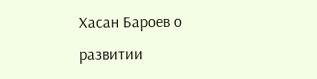Хасан Бароев о развитии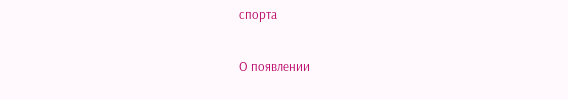спорта

О появлении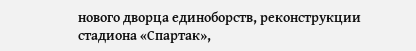нового дворца единоборств, реконструкции стадиона «Спартак»,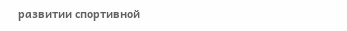развитии спортивной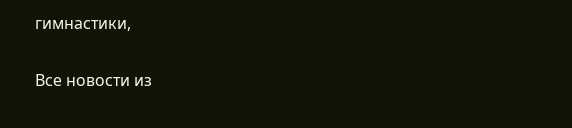гимнастики,

Все новости из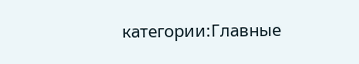категории:Главные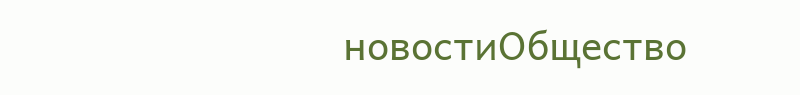новостиОбщество